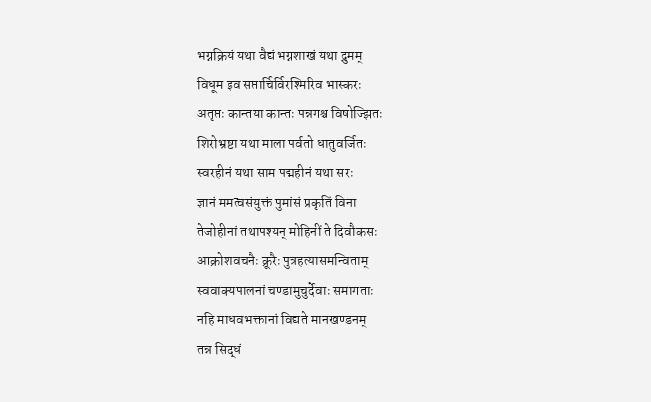भग्नक्रियं यथा वैद्यं भग्नशाखं यथा द्रुमम्
विधूम इव सप्तार्चिर्विरश्मिरिव भास्करः
अतृप्तः कान्तया कान्तः पन्नगश्च विषोज्झितः
शिरोभ्रष्टा यथा माला पर्वतो धातुवर्जितः
स्वरहीनं यथा साम पद्महीनं यथा सरः
ज्ञानं ममत्वसंयुक्तं पुमांसं प्रकृतिं विना
तेजोहीनां तथापश्यन् मोहिनीं ते दिवौकसः
आक्रोशवचनैः क्रूरैः पुत्रहत्यासमन्विताम्
स्ववाक्यपालनां चण्डामुचुर्देवाः समागताः
नहि माधवभक्तानां विद्यते मानखण्डनम्
तन्न सिद्धं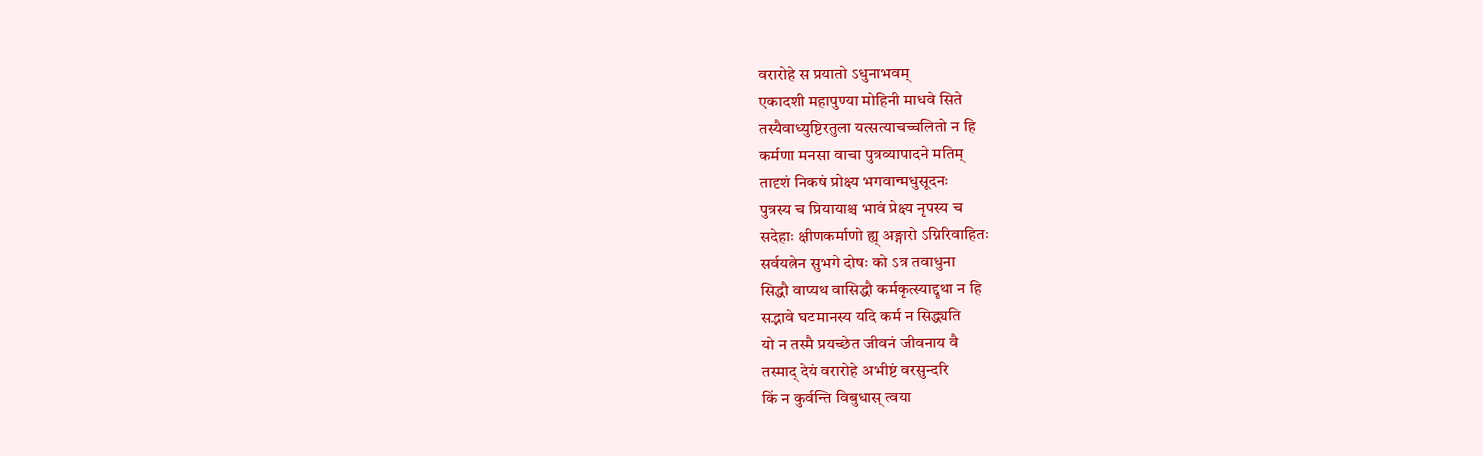वरारोहे स प्रयातो ऽधुनाभवम्
एकादशी महापुण्या मोहिनी माधवे सिते
तस्यैवाध्युष्टिरतुला यत्सत्याचच्चलितो न हि
कर्मणा मनसा वाचा पुत्रव्यापादने मतिम्
तादृशं निकषं प्रोक्ष्य भगवान्मधुसूदनः
पुत्रस्य च प्रियायाश्च भावं प्रेक्ष्य नृपस्य च
सदेहाः क्षीणकर्माणो ह्य् अङ्गारो ऽग्निरिवाहितः
सर्वयत्नेन सुभगे दोषः को ऽत्र तवाधुना
सिद्धौ वाप्यथ वासिद्धौ कर्मकृत्स्याद्दृथा न हि
सद्भावे घटमानस्य यदि कर्म न सिद्ध्यति
यो न तस्मै प्रयच्छेत जीवनं जीवनाय वै
तस्माद् देयं वरारोहे अभीष्टं वरसुन्दरि
किं न कुर्वन्ति विबुधास् त्वया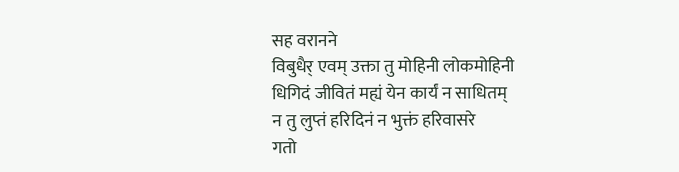सह वरानने
विबुधैर् एवम् उक्ता तु मोहिनी लोकमोहिनी
धिगिदं जीवितं मह्यं येन कार्यं न साधितम्
न तु लुप्तं हरिदिनं न भुक्तं हरिवासरे
गतो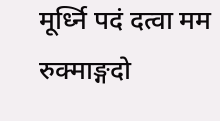मूर्ध्नि पदं दत्वा मम रुक्माङ्गदो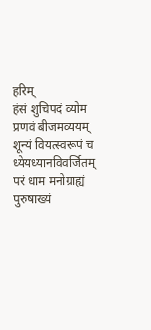हरिम्
हंसं शुचिपदं व्योम प्रणवं बीजमव्ययम्
शून्यं वियत्स्वरूपं च ध्येयध्यानविवर्जितम्
परं धाम मनोग्राह्यं पुरुषाख्यं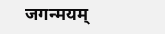जगन्मयम्